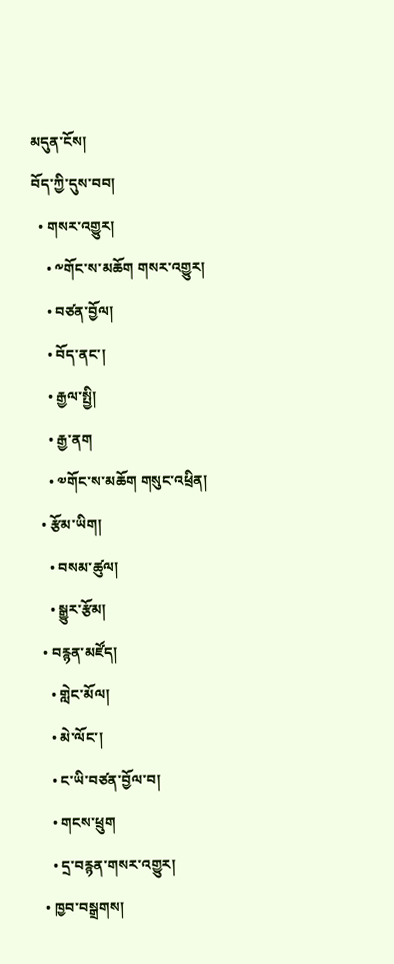མདུན་ངོས།
བོད་ཀྱི་དུས་བབ།
  • གསར་འགྱུར།
    • ༸གོང་ས་མཆོག གསར་འགྱུར།
    • བཙན་བྱོལ།
    • བོད་ནང་།
    • རྒྱལ་སྤྱི།
    • རྒྱ་ནག
    • ༧གོང་ས་མཆོག གསུང་འཕྲིན།
  • རྩོམ་ཡིག།
    • བསམ་ཚུལ།
    • སྒྱུར་རྩོམ།
  • བརྙན་མཛོད།
    • གླེང་མོལ།
    • མེ་ལོང་།
    • ང་ཡི་བཙན་བྱོལ་བ།
    • གངས་ཕྲུག
    • དྲ་བརྙན་གསར་འགྱུར།
  • ཁྱབ་བསྒྲགས།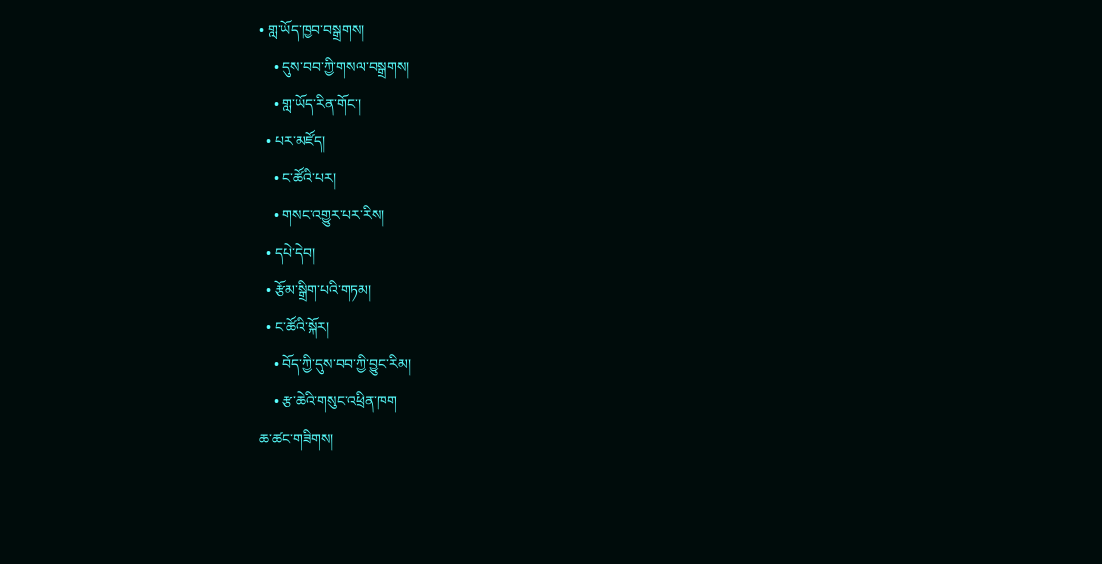• གླ་ཡོད་ཁྱབ་བསྒྲགས།
    • དུས་བབ་ཀྱི་གསལ་བསྒྲགས།
    • གླ་ཡོད་རིན་གོང་།
  • པར་མཛོད།
    • ང་ཚོའི་པར།
    • གསང་འགྱུར་པར་རིས།
  • དཔེ་དེབ།
  • རྩོམ་སྒྲིག་པའི་གཏམ།
  • ང་ཚོའི་སྐོར།
    • བོད་ཀྱི་དུས་བབ་ཀྱི་བྱུང་རིམ།
    • རྩ་ཆེའི་གསུང་འཕྲིན་ཁག
ཆ་ཚང་གཟིགས།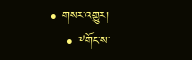• གསར་འགྱུར།
    • ༸གོང་ས་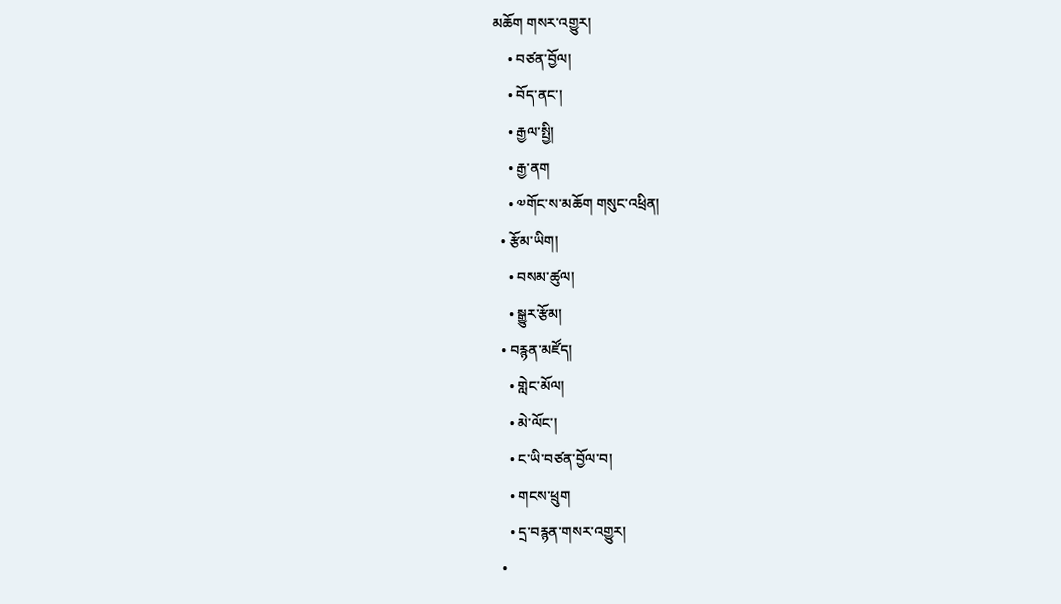མཆོག གསར་འགྱུར།
    • བཙན་བྱོལ།
    • བོད་ནང་།
    • རྒྱལ་སྤྱི།
    • རྒྱ་ནག
    • ༧གོང་ས་མཆོག གསུང་འཕྲིན།
  • རྩོམ་ཡིག།
    • བསམ་ཚུལ།
    • སྒྱུར་རྩོམ།
  • བརྙན་མཛོད།
    • གླེང་མོལ།
    • མེ་ལོང་།
    • ང་ཡི་བཙན་བྱོལ་བ།
    • གངས་ཕྲུག
    • དྲ་བརྙན་གསར་འགྱུར།
  •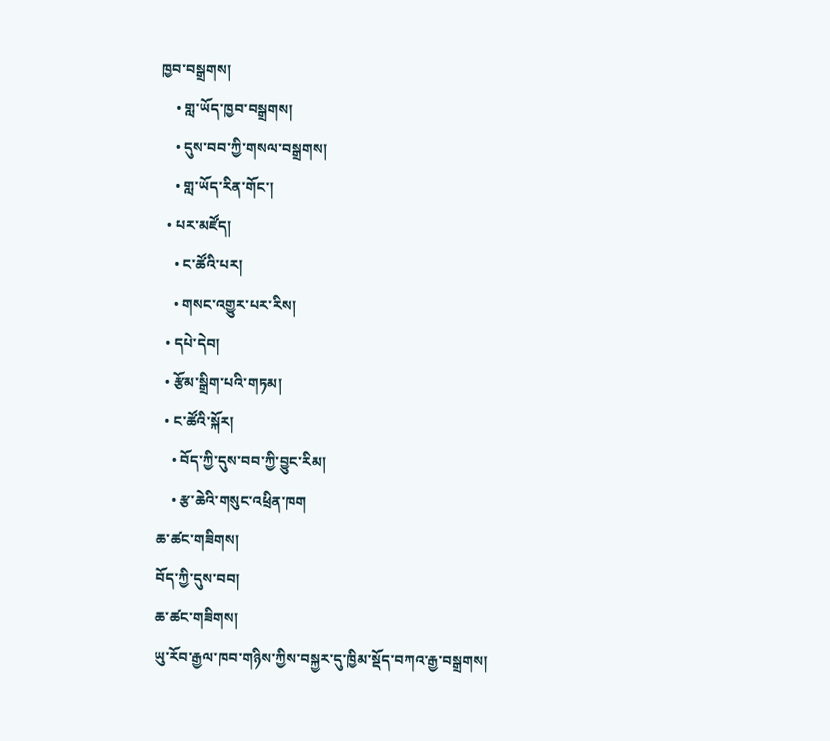ཁྱབ་བསྒྲགས།
    • གླ་ཡོད་ཁྱབ་བསྒྲགས།
    • དུས་བབ་ཀྱི་གསལ་བསྒྲགས།
    • གླ་ཡོད་རིན་གོང་།
  • པར་མཛོད།
    • ང་ཚོའི་པར།
    • གསང་འགྱུར་པར་རིས།
  • དཔེ་དེབ།
  • རྩོམ་སྒྲིག་པའི་གཏམ།
  • ང་ཚོའི་སྐོར།
    • བོད་ཀྱི་དུས་བབ་ཀྱི་བྱུང་རིམ།
    • རྩ་ཆེའི་གསུང་འཕྲིན་ཁག
ཆ་ཚང་གཟིགས།
བོད་ཀྱི་དུས་བབ།
ཆ་ཚང་གཟིགས།
ཡུ་རོབ་རྒྱལ་ཁབ་གཉིས་ཀྱིས་བསྐྱར་དུ་ཁྱིམ་སྡོད་བཀའ་རྒྱ་བསྒྲགས།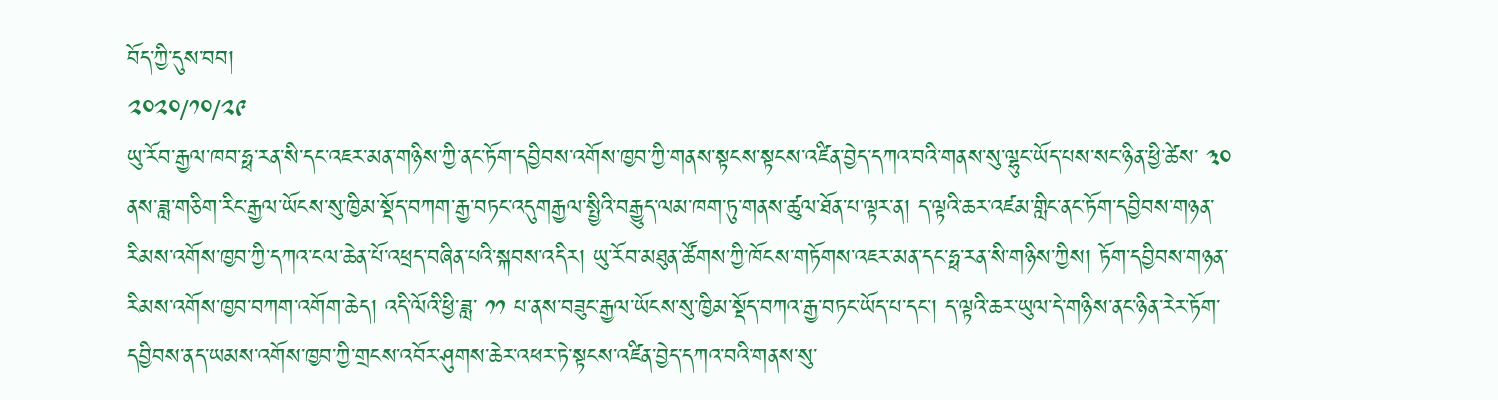བོད་ཀྱི་དུས་བབ།
༢༠༢༠/༡༠/༢༩
ཡུ་རོབ་རྒྱལ་ཁབ་ཧྥ་རན་སི་དང་འཇར་མན་གཉིས་ཀྱི་ནང་ཏོག་དབྱིབས་འགོས་ཁྱབ་ཀྱི་གནས་སྟངས་སྟངས་འཛིན་བྱེད་དཀའ་བའི་གནས་སུ་ལྷུང་ཡོད་པས་སང་ཉིན་ཕྱི་ཚེས་ ༣༠ ནས་ཟླ་གཅིག་རིང་རྒྱལ་ཡོངས་སུ་ཁྱིམ་སྡོད་བཀག་རྒྱ་བཏང་འདུགརྒྱལ་སྤྱིའི་བརྒྱུད་ལམ་ཁག་ཏུ་གནས་ཚུལ་ཐོན་པ་ལྟར་ན། ད་ལྟའི་ཆར་འཛམ་གླིང་ནང་ཏོག་དབྱིབས་གཉན་རིམས་འགོས་ཁྱབ་ཀྱི་དཀའ་ངལ་ཆེན་པོ་འཕྲད་བཞིན་པའི་སྐབས་འདིར། ཡུ་རོབ་མཐུན་ཚོགས་ཀྱི་ཁོངས་གཏོགས་འཇར་མན་དང་ཧྥ་རན་སི་གཉིས་ཀྱིས། ཏོག་དབྱིབས་གཉན་རིམས་འགོས་ཁྱབ་བཀག་འགོག་ཆེད། འདི་ལོའི་ཕྱི་ཟླ་ ༡༡ པ་ནས་བཟུང་རྒྱལ་ཡོངས་སུ་ཁྱིམ་སྡོད་བཀའ་རྒྱ་བཏང་ཡོད་པ་དང་། ད་ལྟའི་ཆར་ཡུལ་དེ་གཉིས་ནང་ཉིན་རེར་ཏོག་དབྱིབས་ནད་ཡམས་འགོས་ཁྱབ་ཀྱི་གྲངས་འབོར་ཤུགས་ཆེར་འཕར་ཏེ་སྟངས་འཛིན་བྱེད་དཀའ་བའི་གནས་སུ་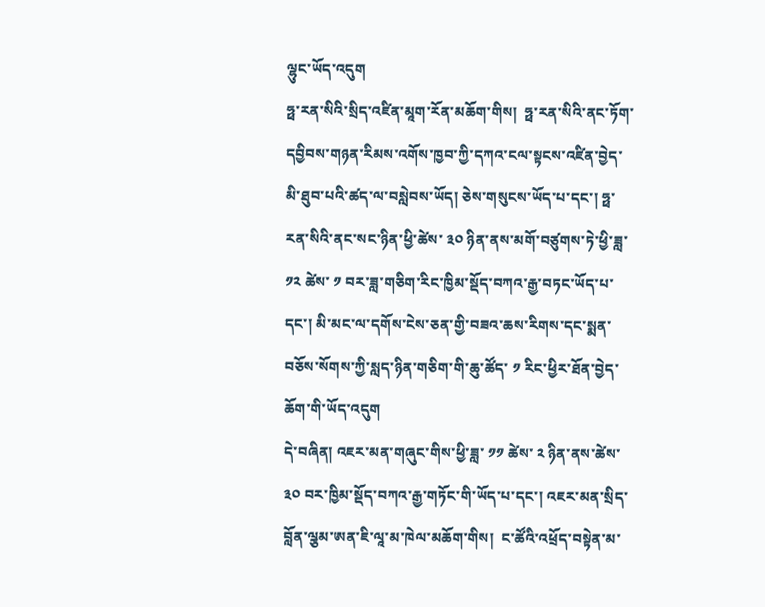ལྷུང་ཡོད་འདུག
ཧྥ་རན་སིའི་སྲིད་འཛིན་མཱག་རོན་མཆོག་གིས།  ཧྥ་རན་སིའི་ནང་ཏོག་དབྱིབས་གཉན་རིམས་འགོས་ཁྱབ་ཀྱི་དཀའ་ངལ་སྟངས་འཛིན་བྱེད་མི་ཐུབ་པའི་ཚད་ལ་བསླེབས་ཡོད། ཅེས་གསུངས་ཡོད་པ་དང་། ཧྥ་རན་སིའི་ནང་སང་ཉིན་ཕྱི་ཚེས་ ༣༠ ཉིན་ནས་མགོ་བཙུགས་ཏེ་ཕྱི་ཟླ་ ༡༢ ཚེས་ ༡ བར་ཟླ་གཅིག་རིང་ཁྱིམ་སྡོད་བཀའ་རྒྱ་བཏང་ཡོད་པ་དང་། མི་མང་ལ་དགོས་ངེས་ཅན་གྱི་བཟའ་ཆས་རིགས་དང་སྨན་བཅོས་སོགས་ཀྱི་སླད་ཉིན་གཅིག་གི་ཆུ་ཚོད་ ༡ རིང་ཕྱིར་ཐོན་བྱེད་ཆོག་གི་ཡོད་འདུག
དེ་བཞིན། འཇར་མན་གཞུང་གིས་ཕྱི་ཟླ་ ༡༡ ཚེས་ ༢ ཉིན་ནས་ཚེས་ ༣༠ བར་ཁྱིམ་སྡོད་བཀའ་རྒྱ་གཏོང་གི་ཡོད་པ་དང་། འཇར་མན་སྲིད་བློན་ལྕམ་ཨན་ཇི་ལཱ་མ་ཁེལ་མཆོག་གིས།  ང་ཚོའི་འཕྲོད་བསྟེན་མ་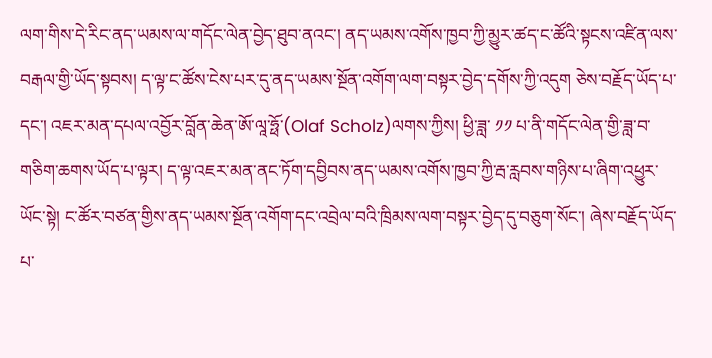ལག་གིས་དེ་རིང་ནད་ཡམས་ལ་གདོང་ལེན་བྱེད་ཐུབ་ནའང་། ནད་ཡམས་འགོས་ཁྱབ་ཀྱི་མྱུར་ཚད་ང་ཚོའི་སྟངས་འཛིན་ལས་བརྒལ་གྱི་ཡོད་སྟབས། ད་ལྟ་ང་ཚོས་ངེས་པར་དུ་ནད་ཡམས་སྔོན་འགོག་ལག་བསྟར་བྱེད་དགོས་ཀྱི་འདུག ཅེས་བརྗོད་ཡོད་པ་དང་། འཇར་མན་དཔལ་འབྱོར་བློན་ཆེན་ཨོ་ལཱ་ཧྥོ་(Olaf Scholz)ལགས་ཀྱིས། ཕྱི་ཟླ་ ༡༡ པ་ནི་གདོང་ལེན་གྱི་ཟླ་བ་གཅིག་ཆགས་ཡོད་པ་ལྟར། ད་ལྟ་འཇར་མན་ནང་ཏོག་དབྱིབས་ནད་ཡམས་འགོས་ཁྱབ་ཀྱི་རྦ་རླབས་གཉིས་པ་ཞིག་འཕྱུར་ཡོང་སྟེ། ང་ཚོར་བཙན་གྱིས་ནད་ཡམས་སྔོན་འགོག་དང་འབྲེལ་བའི་ཁྲིམས་ལག་བསྟར་བྱེད་དུ་བཅུག་སོང་། ཞེས་བརྗོད་ཡོད་པ་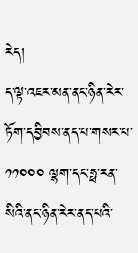རེད།
ད་ལྟ་འཇར་མན་ནང་ཉིན་རེར་ཏོག་དབྱིབས་ནད་པ་གསར་པ་ ༡༡༠༠༠ ལྷག་དང་ཧྥ་རན་སིའི་ནང་ཉིན་རེར་ནད་པའི་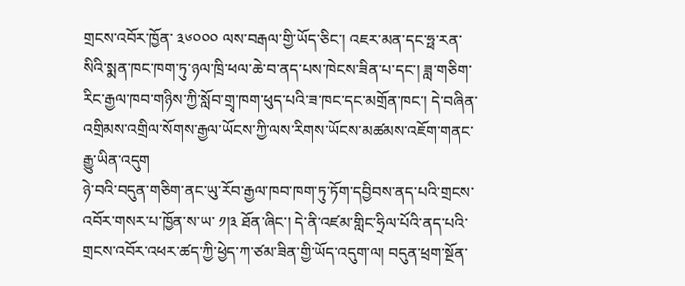གྲངས་འབོར་ཁྱོན་ ༣༦༠༠༠ ལས་བརྒལ་གྱི་ཡོད་ཅིང་། འཇར་མན་དང་ཧྥ་རན་སིའི་སྨན་ཁང་ཁག་ཏུ་ཉལ་ཁྲི་ཕལ་ཆེ་བ་ནད་པས་ཁེངས་ཟིན་པ་དང་། ཟླ་གཅིག་རིང་རྒྱལ་ཁབ་གཉིས་ཀྱི་སློབ་གྲྭ་ཁག་ཕུད་པའི་ཟ་ཁང་དང་མགྲོན་ཁང་། དེ་བཞིན་འགྲིམས་འགྲིལ་སོགས་རྒྱལ་ཡོངས་ཀྱི་ལས་རིགས་ཡོངས་མཚམས་འཇོག་གནང་རྒྱུ་ཡིན་འདུག
ཉེ་བའི་བདུན་གཅིག་ནང་ཡུ་རོབ་རྒྱལ་ཁབ་ཁག་ཏུ་ཏོག་དབྱིབས་ནད་པའི་གྲངས་འབོར་གསར་པ་ཁྱོན་ས་ཡ་ ༡།༣ ཐོན་ཞིང་། དེ་ནི་འཛམ་གླིང་ཧྲིལ་པོའི་ནད་པའི་གྲངས་འབོར་འཕར་ཚད་ཀྱི་ཕྱེད་ཀ་ཙམ་ཟིན་གྱི་ཡོད་འདུག་ལ། བདུན་ཕྲག་སྔོན་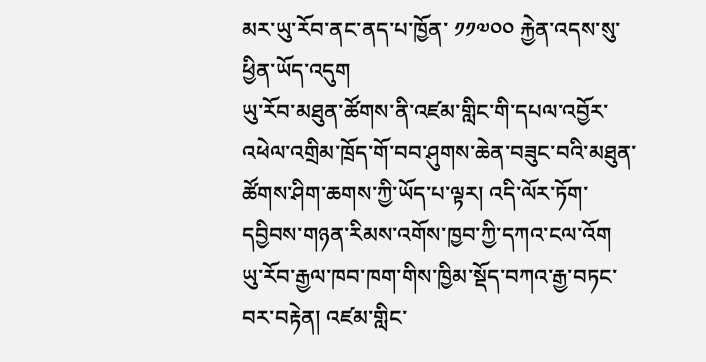མར་ཡུ་རོབ་ནང་ནད་པ་ཁྱོན་ ༡༡༧༠༠ རྐྱེན་འདས་སུ་ཕྱིན་ཡོད་འདུག
ཡུ་རོབ་མཐུན་ཚོགས་ནི་འཛམ་གླིང་གི་དཔལ་འབྱོར་འཕེལ་འགྲིམ་ཁྲོད་གོ་བབ་ཤུགས་ཆེན་བཟུང་བའི་མཐུན་ཚོགས་ཤིག་ཆགས་ཀྱི་ཡོད་པ་ལྟར། འདི་ལོར་ཏོག་དབྱིབས་གཉན་རིམས་འགོས་ཁྱབ་ཀྱི་དཀའ་ངལ་འོག ཡུ་རོབ་རྒྱལ་ཁབ་ཁག་གིས་ཁྱིམ་སྡོད་བཀའ་རྒྱ་བཏང་བར་བརྟེན། འཛམ་གླིང་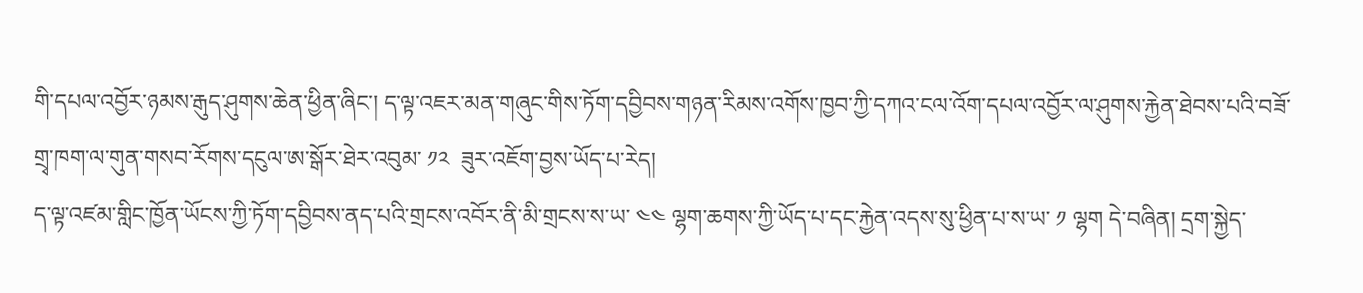གི་དཔལ་འབྱོར་ཉམས་རྒུད་ཤུགས་ཆེན་ཕྱིན་ཞིང་། ད་ལྟ་འཇར་མན་གཞུང་གིས་ཏོག་དབྱིབས་གཉན་རིམས་འགོས་ཁྱབ་ཀྱི་དཀའ་ངལ་འོག་དཔལ་འབྱོར་ལ་ཤུགས་རྐྱེན་ཐེབས་པའི་བཟོ་གྲྭ་ཁག་ལ་གུན་གསབ་རོགས་དངུལ་ཨ་སྒོར་ཐེར་འབུམ་ ༡༢  ཟུར་འཇོག་བྱས་ཡོད་པ་རེད།
ད་ལྟ་འཛམ་གླིང་ཁྱོན་ཡོངས་ཀྱི་ཏོག་དབྱིབས་ནད་པའི་གྲངས་འབོར་ནི་མི་གྲངས་ས་ཡ་ ༤༤ ལྷག་ཆགས་ཀྱི་ཡོད་པ་དང་རྐྱེན་འདས་སུ་ཕྱིན་པ་ས་ཡ་ ༡ ལྷག དེ་བཞིན། དྲག་སྐྱེད་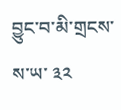བྱུང་བ་མི་གྲངས་ས་ཡ་ ༣༢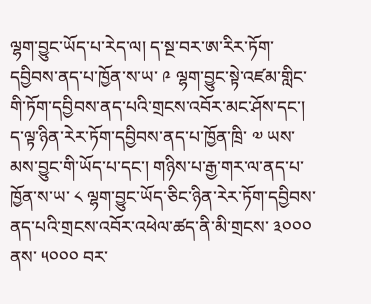ལྷག་བྱུང་ཡོད་པ་རེད་ལ། ད་སྔ་བར་ཨ་རིར་ཏོག་དབྱིབས་ནད་པ་ཁྱོན་ས་ཡ་ ༩ ལྷག་བྱུང་སྟེ་འཛམ་གླིང་གི་ཏོག་དབྱིབས་ནད་པའི་གྲངས་འབོར་མང་ཤོས་དང་། ད་ལྟ་ཉིན་རེར་ཏོག་དབྱིབས་ནད་པ་ཁྱོན་ཁྲི་ ༧ ཡས་མས་བྱུང་གི་ཡོད་པ་དང་། གཉིས་པ་རྒྱ་གར་ལ་ནད་པ་ཁྱོན་ས་ཡ་ ༨ ལྷག་བྱུང་ཡོད་ཅིང་ཉིན་རེར་ཏོག་དབྱིབས་ནད་པའི་གྲངས་འབོར་འཕེལ་ཚད་ནི་མི་གྲངས་ ༣༠༠༠ ནས་ ༥༠༠༠ བར་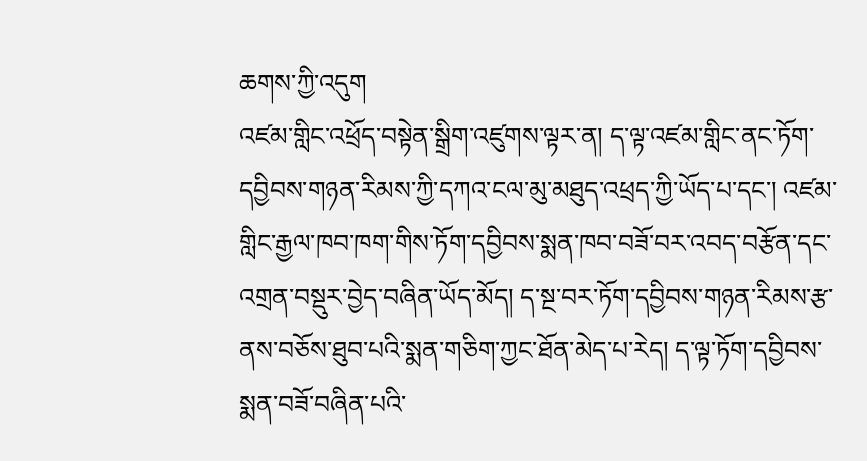ཆགས་ཀྱི་འདུག
འཛམ་གླིང་འཕྲོད་བསྟེན་སྒྲིག་འཛུགས་ལྟར་ན། ད་ལྟ་འཛམ་གླིང་ནང་ཏོག་དབྱིབས་གཉན་རིམས་ཀྱི་དཀའ་ངལ་མུ་མཐུད་འཕྲད་ཀྱི་ཡོད་པ་དང་། འཛམ་གླིང་རྒྱལ་ཁབ་ཁག་གིས་ཏོག་དབྱིབས་སྨན་ཁབ་བཟོ་བར་འབད་བརྩོན་དང་འགྲན་བསྡུར་བྱེད་བཞིན་ཡོད་མོད། ད་སྔ་བར་ཏོག་དབྱིབས་གཉན་རིམས་རྩ་ནས་བཅོས་ཐུབ་པའི་སྨན་གཅིག་ཀྱང་ཐོན་མེད་པ་རེད། ད་ལྟ་ཏོག་དབྱིབས་སྨན་བཟོ་བཞིན་པའི་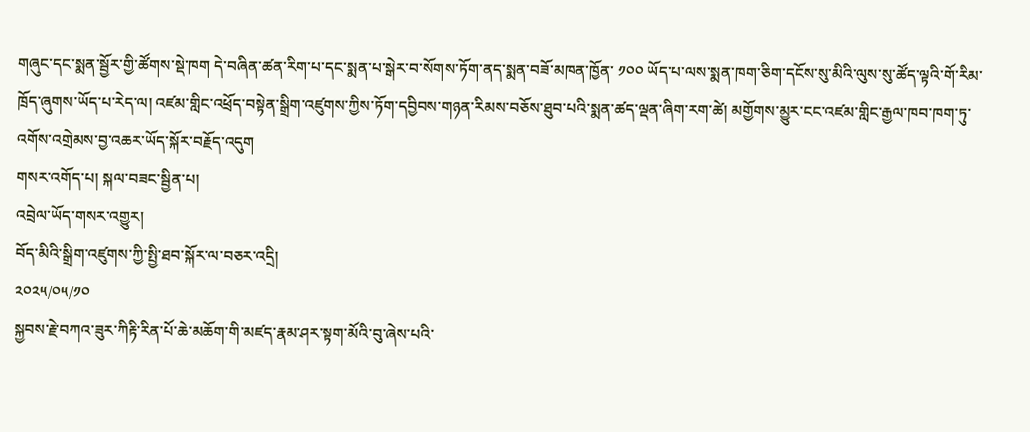གཞུང་དང་སྨན་སྦྱོར་གྱི་ཚོགས་སྡེ་ཁག དེ་བཞིན་ཚན་རིག་པ་དང་སྨན་པ་སྒེར་བ་སོགས་ཏོག་ནད་སྨན་བཟོ་མཁན་ཁྱོན་ ༡༠༠ ཡོད་པ་ལས་སྨན་ཁག་ཅིག་དངོས་སུ་མིའི་ལུས་སུ་ཚོད་ལྟའི་གོ་རིམ་ཁྲོད་ཞུགས་ཡོད་པ་རེད་ལ། འཛམ་གླིང་འཕྲོད་བསྟེན་སྒྲིག་འཛུགས་ཀྱིས་ཏོག་དབྱིབས་གཉན་རིམས་བཅོས་ཐུབ་པའི་སྨན་ཚད་ལྡན་ཞིག་རག་ཚེ། མགྱོགས་མྱུར་ངང་འཛམ་གླིང་རྒྱལ་ཁབ་ཁག་ཏུ་འགོས་འགྲེམས་བྱ་འཆར་ཡོད་སྐོར་བརྗོད་འདུག
གསར་འགོད་པ། སྐལ་བཟང་སྦྱིན་པ།
འབྲེལ་ཡོད་གསར་འགྱུར།
བོད་མིའི་སྒྲིག་འཛུགས་ཀྱི་སྤྱི་ཐབ་སྐོར་ལ་བཅར་འདྲི།
༢༠༢༥/༠༥/༡༠
སྐྱབས་རྗེ་བཀའ་ཟུར་ཀིརྟི་རིན་པོ་ཆེ་མཆོག་གི་མཛད་རྣམ་ཤར་སྟག་མོའི་བུ་ཞེས་པའི་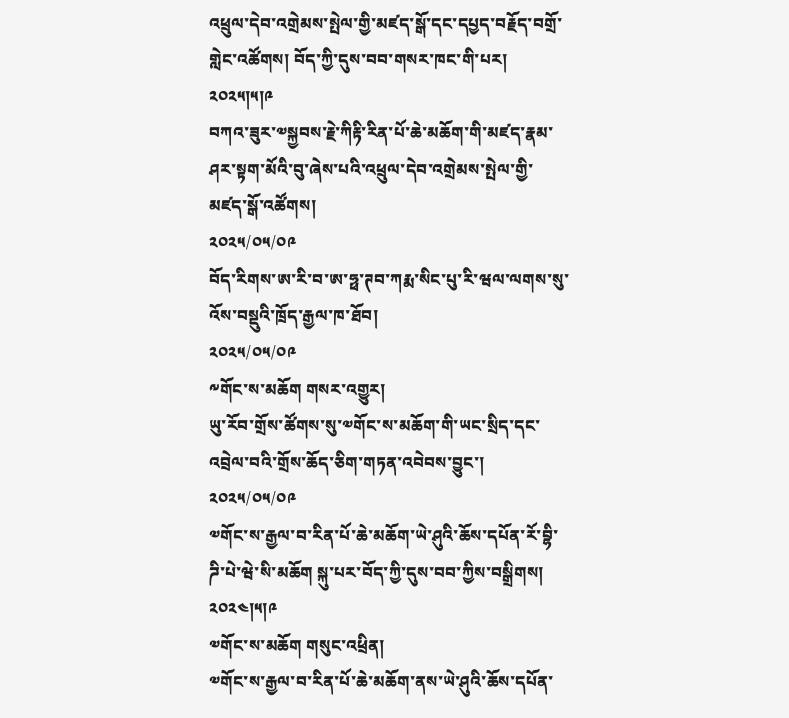འཕྲུལ་དེབ་འགྲེམས་སྤེལ་གྱི་མཛད་སྒོ་དང་དཔྱད་བརྗོད་བགྲོ་གླེང་འཚོགས། བོད་ཀྱི་དུས་བབ་གསར་ཁང་གི་པར། ༢༠༢༥།༥།༩
བཀའ་ཟུར་༧སྐྱབས་རྗེ་ཀིརྟི་རིན་པོ་ཆེ་མཆོག་གི་མཛད་རྣམ་ཤར་སྟག་མོའི་བུ་ཞེས་པའི་འཕྲུལ་དེབ་འགྲེམས་སྤེལ་གྱི་མཛད་སྒོ་འཚོགས།
༢༠༢༥/༠༥/༠༩
བོད་རིགས་ཨ་རི་བ་ཨ་ཧྥ་ཊབ་ཀརྨ་སིང་པུ་རི་ཝལ་ལགས་སུ་འོས་བསྡུའི་ཁྲོད་རྒྱལ་ཁ་ཐོབ།
༢༠༢༥/༠༥/༠༩
༸གོང་ས་མཆོག གསར་འགྱུར།
ཡུ་རོབ་གྲོས་ཚོགས་སུ་༧གོང་ས་མཆོག་གི་ཡང་སྲིད་དང་འབྲེལ་བའི་གྲོས་ཆོད་ཅིག་གཏན་འབེབས་བྱུང་།
༢༠༢༥/༠༥/༠༩
༧གོང་ས་རྒྱལ་བ་རིན་པོ་ཆེ་མཆོག་ཡེ་ཤུའི་ཆོས་དཔོན་རོ་བྷི་ཌི་པེ་ཝེ་སི་མཆོག སྐུ་པར་བོད་ཀྱི་དུས་བབ་ཀྱིས་བསྒྲིགས། ༢༠༢༤།༥།༩
༧གོང་ས་མཆོག གསུང་འཕྲིན།
༧གོང་ས་རྒྱལ་བ་རིན་པོ་ཆེ་མཆོག་ནས་ཡེ་ཤུའི་ཆོས་དཔོན་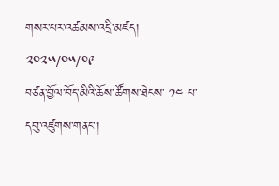གསར་པར་འཚམས་འདྲི་མཛད།
༢༠༢༥/༠༥/༠༩
བཙན་བྱོལ་བོད་མིའི་ཆོས་ཚོགས་ཐེངས་ ༡༤ པ་དབུ་འཛུགས་གནང་།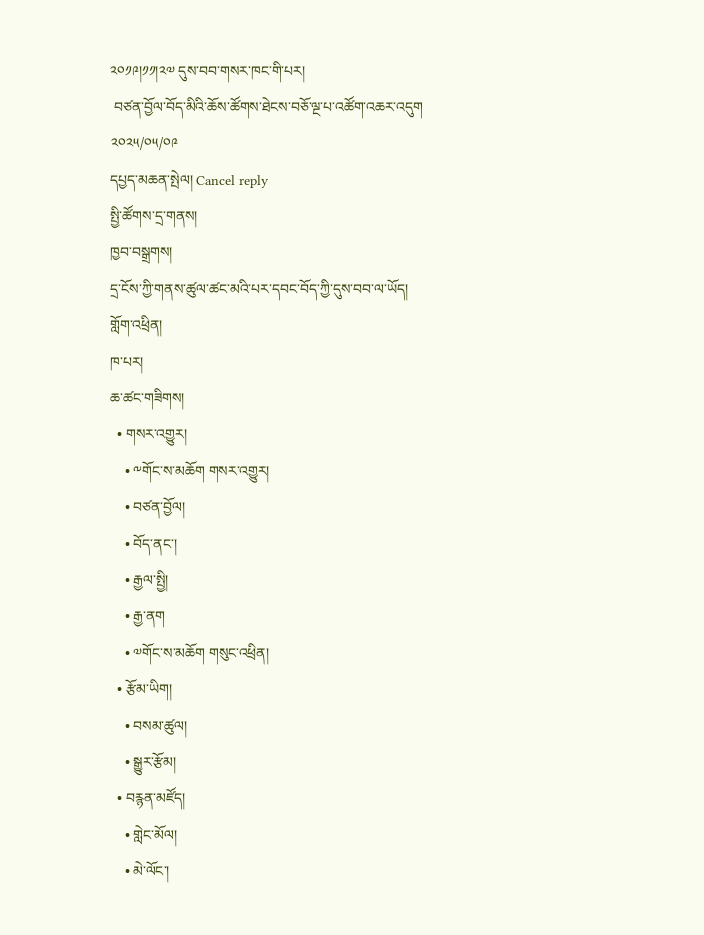༢༠༡༩།༡༡།༢༧ དུས་བབ་གསར་ཁང་གི་པར།
 བཙན་བྱོལ་བོད་མིའི་ཆོས་ཚོགས་ཐེངས་བཅོ་ལྔ་པ་འཚོག་འཆར་འདུག
༢༠༢༥/༠༥/༠༩
དཔྱད་མཆན་སྤེལ། Cancel reply
སྤྱི་ཚོགས་དྲ་གནས།
ཁྱབ་བསྒྲགས།
དྲ་ངོས་ཀྱི་གནས་ཚུལ་ཚང་མའི་པར་དབང་བོད་ཀྱི་དུས་བབ་ལ་ཡོད།
གློག་འཕྲིན།
ཁ་པར།
ཆ་ཚང་གཟིགས།
  • གསར་འགྱུར།
    • ༸གོང་ས་མཆོག གསར་འགྱུར།
    • བཙན་བྱོལ།
    • བོད་ནང་།
    • རྒྱལ་སྤྱི།
    • རྒྱ་ནག
    • ༧གོང་ས་མཆོག གསུང་འཕྲིན།
  • རྩོམ་ཡིག།
    • བསམ་ཚུལ།
    • སྒྱུར་རྩོམ།
  • བརྙན་མཛོད།
    • གླེང་མོལ།
    • མེ་ལོང་།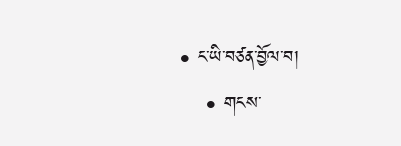• ང་ཡི་བཙན་བྱོལ་བ།
    • གངས་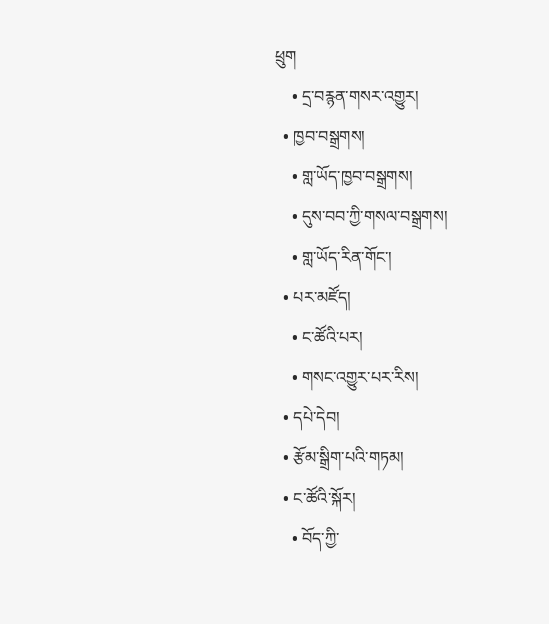ཕྲུག
    • དྲ་བརྙན་གསར་འགྱུར།
  • ཁྱབ་བསྒྲགས།
    • གླ་ཡོད་ཁྱབ་བསྒྲགས།
    • དུས་བབ་ཀྱི་གསལ་བསྒྲགས།
    • གླ་ཡོད་རིན་གོང་།
  • པར་མཛོད།
    • ང་ཚོའི་པར།
    • གསང་འགྱུར་པར་རིས།
  • དཔེ་དེབ།
  • རྩོམ་སྒྲིག་པའི་གཏམ།
  • ང་ཚོའི་སྐོར།
    • བོད་ཀྱི་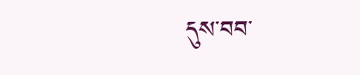དུས་བབ་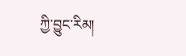ཀྱི་བྱུང་རིམ།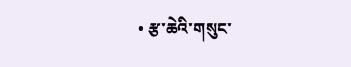• རྩ་ཆེའི་གསུང་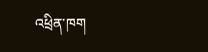འཕྲིན་ཁག